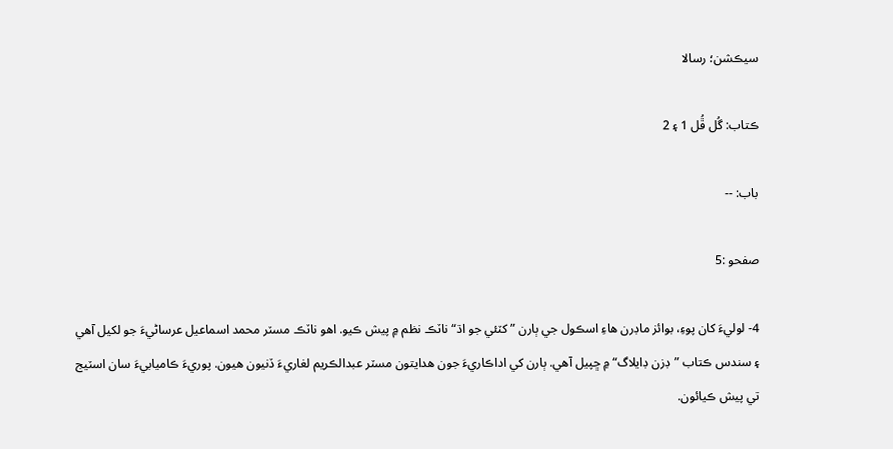سيڪشن؛ رسالا

ڪتاب: گُل ڦُل 1 ۽ 2

باب: --

صفحو :5

4- لوليءَ کان پوءِ، بوائز ماڊرن هاءِ اسڪول جي ٻارن ”کٽئي جو اڌ“ ناٽڪ نظم ۾ پيش ڪيو. اهو ناٽڪ مسٽر محمد اسماعيل عرساڻيءَ جو لکيل آهي ۽ سندس ڪتاب ”ڊزن ڊايلاگ“ ۾ ڇپيل آهي. ٻارن کي اداڪاريءَ جون هدايتون مسٽر عبدالڪريم لغاريءَ ڏنيون هيون. پوريءَ ڪاميابيءَ سان اسٽيج تي پيش ڪيائون.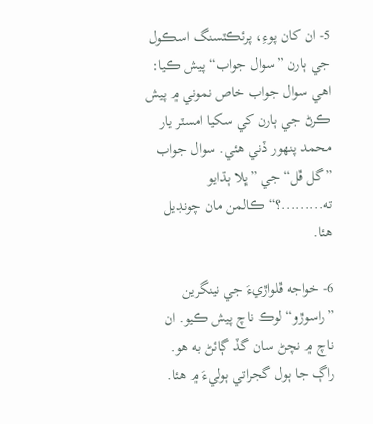5- ان کان پوءِ، پرئڪٽسنگ اسڪول جي ٻارن ”سوال جواب“ پيش ڪيا: اهي سوال جواب خاص نموني ۾ پيش ڪرڻ جي ٻارن کي سکيا امسٽر يار محمد پنهور ڏني هئي. سوال جواب ”گل ڦل“ جي ”ڀلا ٻڌايو ته.........؟“ ڪالمن مان چونڊيل هئا.

6- خواجه ڦلواڙيءَ جي نينگرين ”راسوڙو“ لوڪ ناچ پيش ڪيو. ان ناچ ۾ نچڻ سان گڏ ڳائڻ به هو. راڳ جا ٻول گجراتي ٻوليءَ ۾ هئا.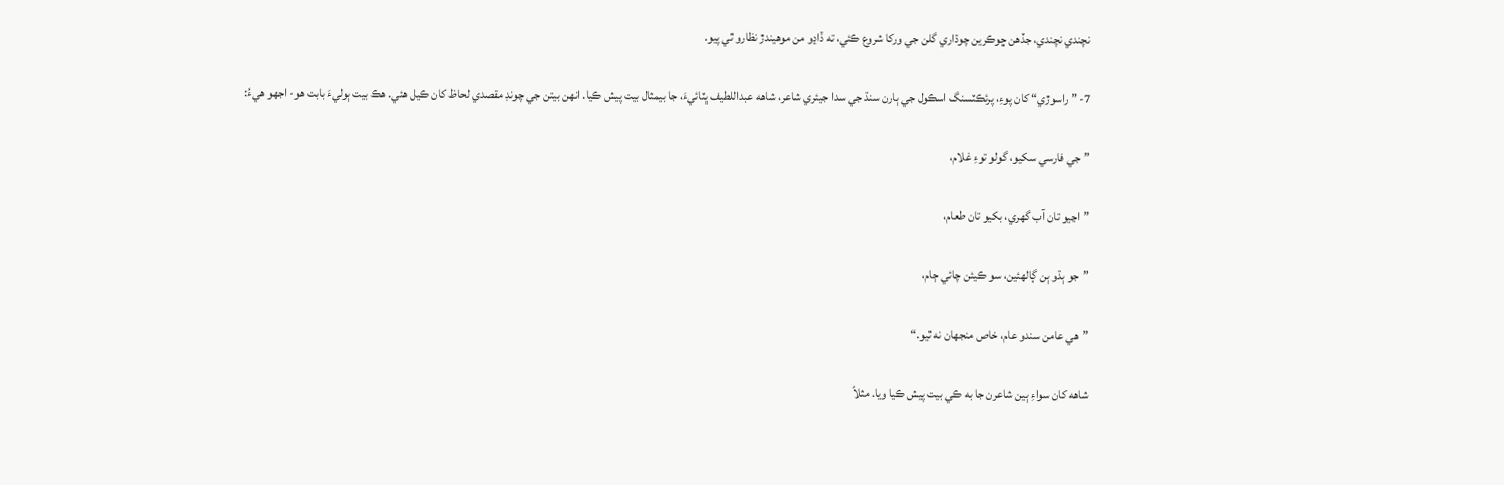نچندي نچندي، جڏهن ڇوڪرين چوڌاري گلن جي ورکا شروع ڪئي، ته ڏاڍو من موهيندڙ نظارو ٿي پيو.

7- ”راسوڙي“ کان پوءِ، پرئڪٽسنگ اسڪول جي ٻارن سنڌ جي سدا جيئري شاعر، شاهه عبداللطيف ڀٽائيءَ، جا بيمثال بيت پيش ڪيا. انهن بيتن جي چونڊ مقصدي لحاظ کان ڪيل هئي. هڪ بيت ٻوليءَ بابت هو- اجهو هيءُ:

”جي فارسي سکيو، گولو توءِ غلام،

”اڃيو تان آب گهري، بکيو تان طعام،

”جو ٻڌو ٻن ڳالهئين، سو ڪيئن چائي ڄام،

”هي عامن سندو عام، خاص منجهان نه ٿيو.“

شاهه کان سواءِ ٻين شاعرن جا به ڪي بيت پيش ڪيا ويا. مثلاً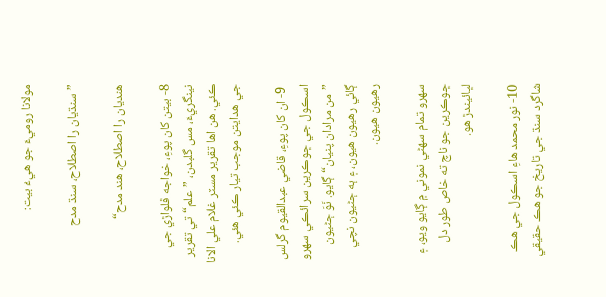مولانا روميءَ جو هيءُ بيت:

”سنڌيان را اصطلاح، سنڌ مدح

هنديان را اصطلاح، هند مدح“

8- بيتن کان پوءِ، خواجه ڦلواڙي جي نينگريءَ، مس گلبدن، ”علم“ تي تقرير ڪئي. هن اها تقرير مسٽر غلام علي الانا جي هدايتن موجب تيار ڪئي هئي.

 9- ان کان پوءِ، قاضي عبدالقيوم گرلس اسڪول جي ڇوڪرين سرائڪي سهرو ”من مرادان پنيان“ ڳايو. نَوَ ڄڻيون ڳائي رهيون هيون، ۽ ٻه ڄڻيون نچي رهيون هيون.

سهرو تمام سهڻي نموني ۾ ڳايو ويو، ۽ ڇوڪرين جو ناچ ته خاص طور دل لڀائيندڙ هو.

10- نور محمد هاءِ اسڪول جي هڪ شاگرد سنڌ جي تاريخ جو هڪ حقيقي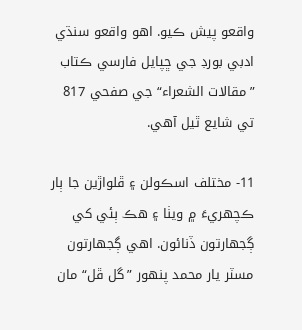واقعو پيش ڪيو. اهو واقعو سنڌي ادبي بورڊ جي ڇپايل فارسي ڪتاب ”مقالات الشعراء“ جي صفحي 817 تي شايع ٿيل آهي.

11- مختلف اسڪولن ۽ ڦلواڙين جا ٻار ڪچهريءَ ۾ ويٺا ۽ هڪ ٻئي کي ڳجهارتون ڏنائون. اهي ڳجهارتون مسٽر يار محمد پنهور ”گل ڦل“ مان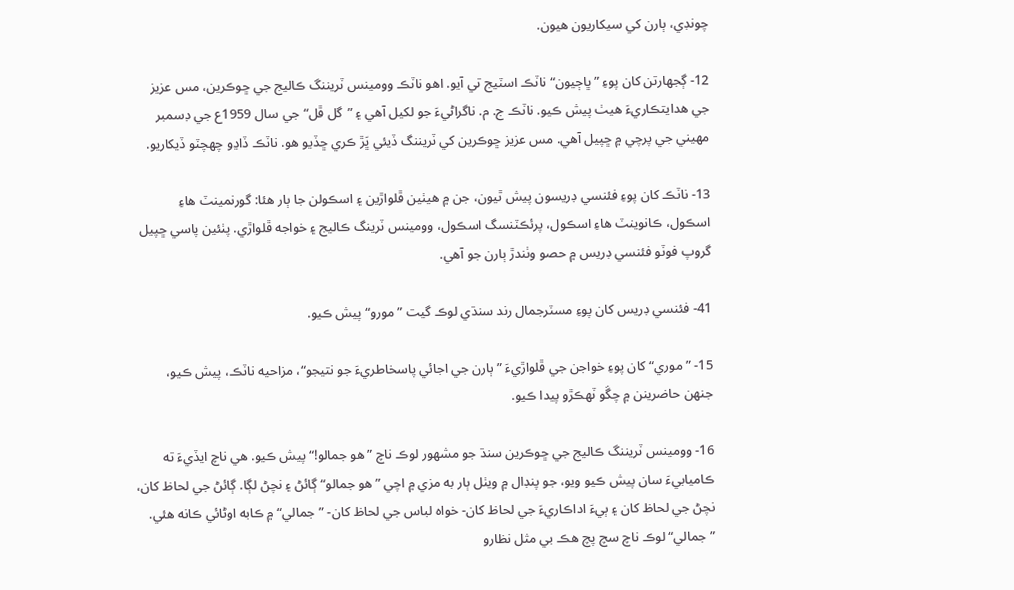چونڊي، ٻارن کي سيکاريون هيون.

12- ڳجهارتن کان پوءِ ”ڀاڄيون“ ناٽڪ اسٽيج تي آيو. اهو ناٽڪ وومينس ٽريننگ ڪاليج جي ڇوڪرين، مس عزيز جي هدايتڪاريءَ هيٺ پيش ڪيو. ناٽڪ ج. م. ناگراڻيءَ جو لکيل آهي ۽ ”گل ڦل“ جي سال 1959ع جي ڊسمبر مهيني جي پرچي ۾ ڇپيل آهي. مس عزيز ڇوڪرين کي ٽريننگ ڏيئي ڀَڙ ڪري ڇڏيو هو. ناٽڪ ڏاڍو چهچٽو ڏيکاريو.

13- ناٽڪ کان پوءِ فئنسي ڊريسون پيش ٿيون، جن ۾ هيٺين ڦلواڙين ۽ اسڪولن جا ٻار هئا: گورنمينٽ هاءِ اسڪول، ڪانوينٽ هاءِ اسڪول، پرئڪٽنسگ اسڪول، وومينس ٽرينگ ڪاليج ۽ خواجه ڦلواڙي. پٺئين پاسي ڇپيل گروپ فوٽو فئنسي ڊريس ۾ حصو وٺندڙ ٻارن جو آهي.

41- فئنسي ڊريس کان پوءِ مسٽرجمال رند سنڌي لوڪ گيت ”مورو“ پيش ڪيو.

15- ”موري“ کان پوءِ خواجن جي ڦلواڙيءَ ”ٻارن جي اجائي پاسخاطريءَ جو نتيجو“، مزاحيه ناٽڪ، پيش ڪيو، جنهن حاضرينن ۾ چڱو ٽهڪڙو پيدا ڪيو.

16- وومينس ٽريننگ ڪاليج جي ڇوڪرين سنڌ جو مشهور لوڪ ناچ ”هو جمالو!“ پيش ڪيو. هي ناچ ايڏيءَ ته ڪاميابيءَ سان پيش ڪيو ويو، جو پنڊال ۾ ويٺل ٻار به مزي ۾ اچي ”هو جمالو“ ڳائڻ ۽ نچڻ لڳا. ڳائڻ جي لحاظ کان، نچڻ جي لحاظ کان ۽ ٻيءَ اداڪاريءَ جي لحاظ کان- خواه لباس جي لحاظ کان- ”جمالي“ ۾ ڪابه اوڻائي ڪانه هئي. ”جمالي“ لوڪ ناچ سچ پچ هڪ بي مثل نظارو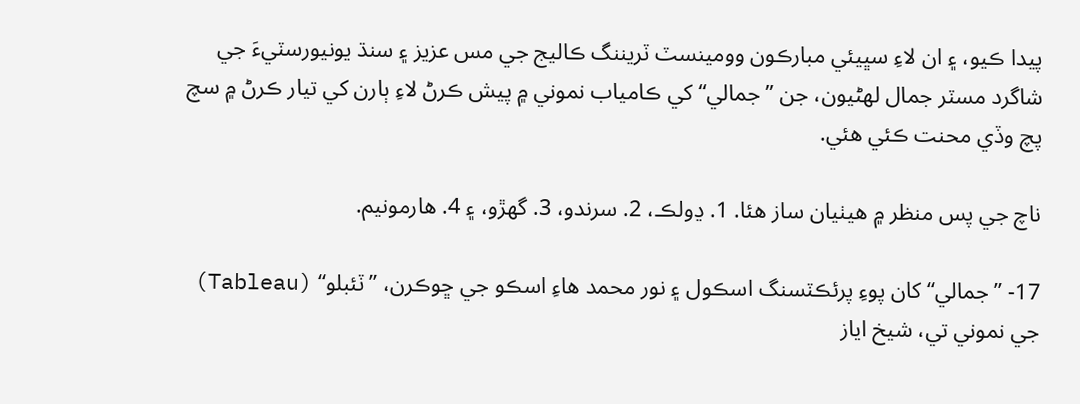پيدا ڪيو، ۽ ان لاءِ سڀيئي مبارڪون وومينسٽ ٽريننگ ڪاليج جي مس عزيز ۽ سنڌ يونيورسٽيءَ جي شاگرد مسٽر جمال لهڻيون، جن ”جمالي“ کي ڪامياب نموني ۾ پيش ڪرڻ لاءِ ٻارن کي تيار ڪرڻ ۾ سچ پچ وڏي محنت ڪئي هئي.

ناچ جي پس منظر ۾ هيٺيان ساز هئا. 1. ڍولڪ، 2. سرندو، 3. گهڙو، ۽ 4. هارمونيم.

17- ”جمالي“ کان پوءِ پرئڪٽسنگ اسڪول ۽ نور محمد هاءِ اسڪو جي ڇوڪرن، ”ٽئبلو“ (Tableau) جي نموني تي، شيخ اياز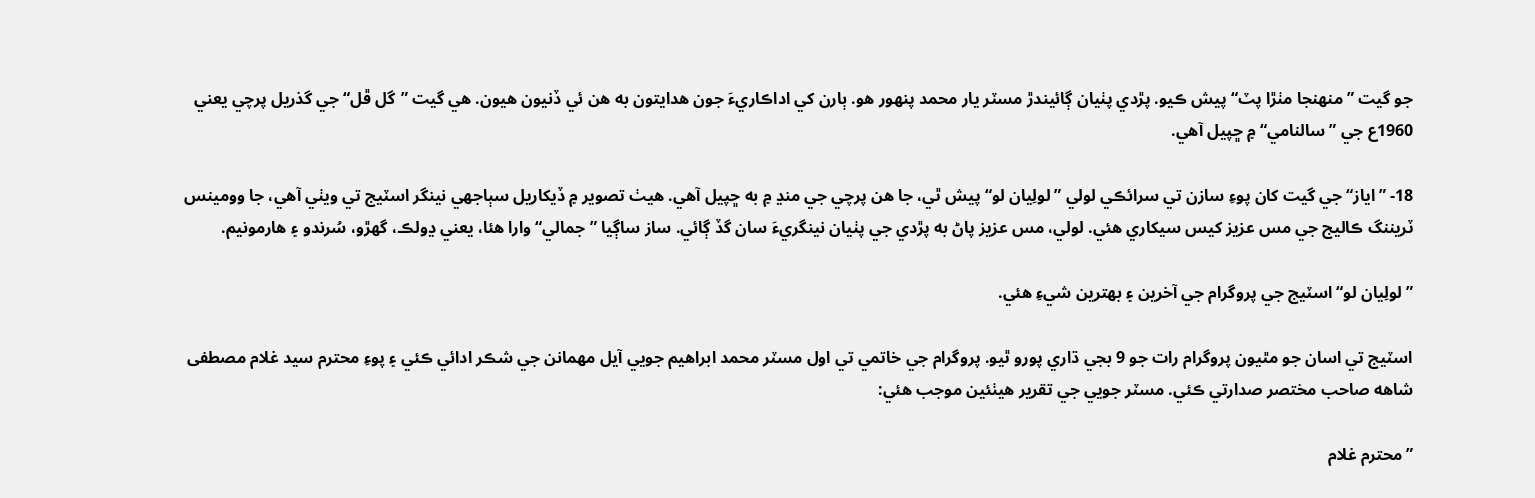جو گيت ”منهنجا مٺڙا پٽ“ پيش ڪيو. پڙدي پٺيان ڳائيندڙ مسٽر يار محمد پنهور هو. ٻارن کي اداڪاريءَ جون هدايتون به هن ئي ڏنيون هيون. هي گيت ”گل ڦل“ جي گذريل پرچي يعني 1960ع جي ”سالنامي“ ۾ ڇپيل آهي.

18- ”اياز“ جي گيت کان پوءِ سازن تي سرائڪي لولي ”لولِيان لو“ پيش ٿي، جا هن پرچي جي منڍ ۾ به ڇپيل آهي. هيٺ تصوير ۾ ڏيکاريل سٻاجھي نينگر اسٽيج تي ويٺي آهي، جا وومينس ٽريننگ ڪاليج جي مس عزيز کيس سيکاري هئي. لولي، مس عزيز پاڻ به پڙدي جي پٺيان نينگريءَ سان گڏ ڳائي. ساز ساڳيا ”جمالي“ وارا هئا، يعني ڍولڪ، گهڙو، سُرندو ۽ هارمونيم.

”لولِيان لو“ اسٽيج جي پروگرام جي آخرين ۽ بهترين شيءِ هئي.

اسٽيج تي اسان جو مٿيون پروگرام رات جو 9 بجي ڌاري پورو ٿيو. پروگرام جي خاتمي تي اول مسٽر محمد ابراهيم جويي آيل مهمانن جي شڪر ادائي ڪئي ۽ پوءِ محترم سيد غلام مصطفى شاهه صاحب مختصر صدارتي ڪئي. مسٽر جويي جي تقرير هيٺئين موجب هئي:

”محترم غلام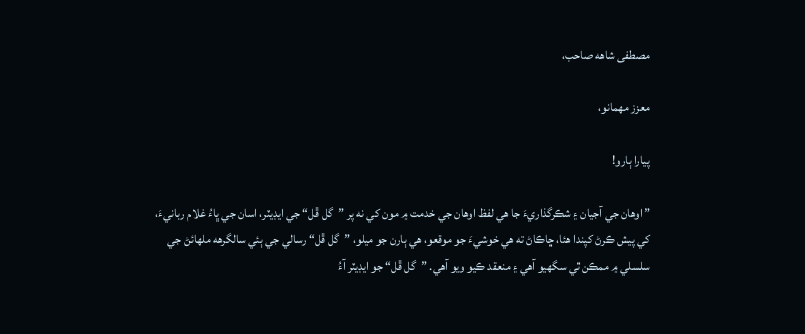مصطفى شاهه صاحب،

معزز مهمانو،

پيارا ٻارو!

”اوهان جي آجيان ۽ شڪرگذاريءَ جا هي لفظ اوهان جي خدمت ۾ مون کي نه پر ”گل ڦل“ جي ايڊيٽر، اسان جي ڀاءُ غلام ربانيءَ، کي پيش ڪرڻ کپندا هئا، ڇاڪاڻ ته هي خوشيءَ جو موقعو، هي ٻارن جو ميلو، ”گل ڦل“ رسالي جي ٻئي سالگرهه ملهائڻ جي سلسلي ۾ ممڪن ٿي سگهيو آهي ۽ منعقد ڪيو ويو آهي. ”گل ڦل“ جو ايڊيٽر آءُ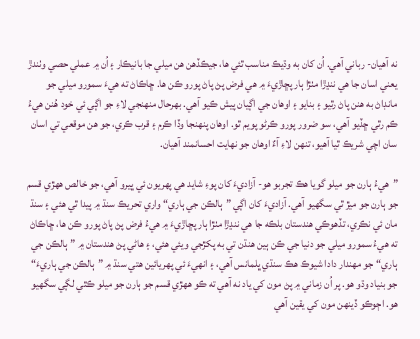نه آهيان- رباني آهي. اُن کان به وڌيڪ مناسب ٿئي ها، جيڪڏهن هن ميلي جا بانيڪار ۽ اُن ۾ عملي حصي وٺندڙ يعني اسان جا هي ننڍڙا مٺڙا ٻار پڇاڙيءَ ۾ هي فرض پڻ پاڻ پورو ڪن ها. ڇاڪاڻ ته هيءَ سمورو ميلي جو مانڊاڻ به هنن پاڻ رٿيو ۽ بنايو ۽ اوهان جي اڳيان پيش ڪيو آهي. بهرحال منهنجي لاءِ جو اڳي ئي خود هُنن هيءُ ڪم رٿي ڇڏيو آهي، سو ضرور پورو ڪرڻو پويم ٿو. اوهان پنهنجا وڏا ڪرم ۽ قرب ڪري، جو هن موقعي تي اسان سان اچي شريڪ ٿيا آهيو، تنهن لاءِ آءٌ اوهان جو نهايت احسانمند آهيان.

”هيءُ ٻارن جو ميلو گويا هڪ تجربو هو- آزاديءَ کان پوءِ شايد هي پهريون ئي ڀيرو آهي، جو خالص ههڙي قسم جو ٻارن جو ميڙ ٿي سگهيو آهي. آزاديءَ کان اڳي ”ٻالڪن جي ٻاري“ واري تحريڪ سنڌ ۾ پيدا ٿي هئي ۽ سنڌ مان ئي نڪري، تڏهوڪي هندستان بلڪه جا هي ننڍڙا مٺڙا ٻار پڇاڙيءَ ۾ هيءُ فرض پڻ پاڻ پورو ڪن ها، ڇاڪاڻ ته هيءُ سمورو ميلي جو دنيا جي ڪن ٻين هنڌن تي به پکڙجي ويئي هئي، ۽ هاڻي پڻ هندستان ۾ ”ٻالڪن جي ٻاري“ جو مهندار دادا شيوڪ هڪ سنڌي ڀلمانس آهي، ۽ انهيءَ ئي پهريائين هتي سنڌ ۾ ”ٻالڪن جي ٻاريءَ“ جو بنياد وڌو هو. پر اُن زماني ۾ پڻ مون کي ياد نه آهي ته ڪو ههڙي قسم جو ٻارن جو ميلو ڪٿي لڳي سگهيو هو. اڄوڪو ڏينهن مون کي يقين آهي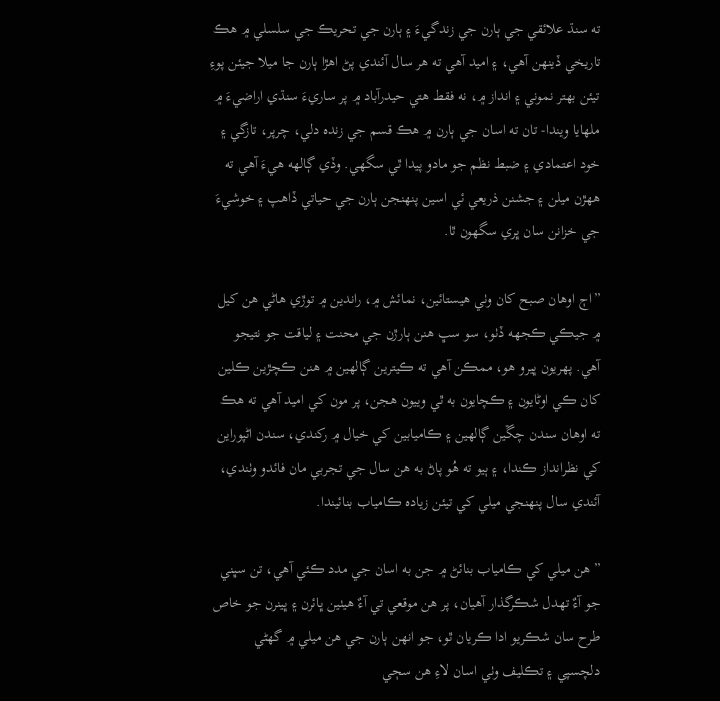ته سنڌ علائقي جي ٻارن جي زندگيءَ ۽ ٻارن جي تحريڪ جي سلسلي ۾ هڪ تاريخي ڏينهن آهي، ۽ اميد آهي ته هر سال آئندي پڻ اهڙا ٻارن جا ميلا جيئن پوءِ تيئن بهتر نموني ۽ انداز ۾، نه فقط هتي حيدرآباد ۾ پر ساريءَ سنڌي اراضيءَ ۾ ملهايا ويندا- تان ته اسان جي ٻارن ۾ هڪ قسم جي زنده دلي، چرپر، تازگي ۽ خود اعتمادي ۽ ضبط نظم جو مادو پيدا ٿي سگهي. وڏي ڳالهه هيءَ آهي ته ههڙن ميلن ۽ جشنن ذريعي ئي اسين پنهنجن ٻارن جي حياتي ڏاهپ ۽ خوشيءَ جي خزانن سان ڀري سگهون ٿا.

”اڄ اوهان صبح کان وٺي هيستائين، نمائش ۾، راندين ۾ توڙي هاڻي هن کيل ۾ جيڪي ڪجهه ڏٺو، سو سڀ هنن ٻارڙن جي محنت ۽ لياقت جو نتيجو آهي. پهريون ڀيرو هو، ممڪن آهي ته ڪيترين ڳالهين ۾ هنن ڪچڙين ڪلين کان ڪي اوڻايون ۽ ڪچايون به ٿي وييون هجن، پر مون کي اميد آهي ته هڪ ته اوهان سندن چڱين ڳالهين ۽ ڪاميابين کي خيال ۾ رکندي، سندن اڻپوراين کي نظرانداز ڪندا، ۽ ٻيو ته هُو پاڻ به هن سال جي تجربي مان فائدو وٺندي، آئندي سال پنهنجي ميلي کي تيئن زياده ڪامياب بنائيندا.

”هن ميلي کي ڪامياب بنائڻ ۾ جن به اسان جي مدد ڪئي آهي، تن سڀني جو آءٌ تهدل شڪرگذار آهيان، پر هن موقعي تي آءٌ هيٺين ڀائرن ۽ ڀينرن جو خاص طرح سان شڪريو ادا ڪريان ٿو، جو انهن ٻارن جي هن ميلي ۾ گهڻي دلچسپي ۽ تڪليف وٺي اسان لاءِ هن سڄي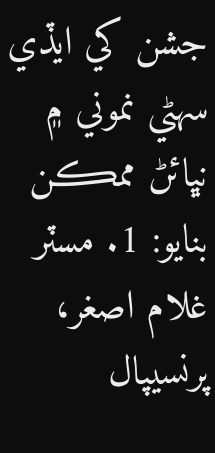جشن کي ايڏي سهڻي نموني ۾ نڀائڻ ممڪن بنايو: 1. مسٽر غلام اصغر، پرنسيپال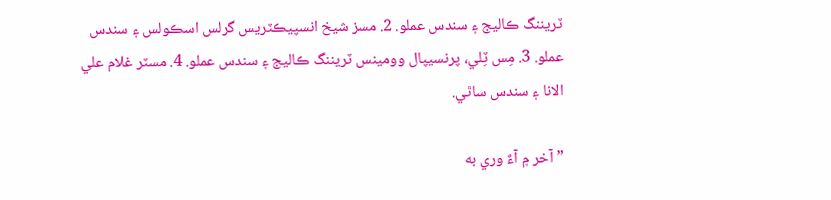ٽريننگ ڪاليج ۽ سندس عملو. 2. مسز شيخ انسپيڪٽريس گرلس اسڪولس ۽ سندس عملو. 3. مِس ٽِلي، پرنسيپال وومينس ٽريننگ ڪاليج ۽ سندس عملو. 4. مسٽر غلام علي الانا ۽ سندس ساٿي.

”آخر ۾ آءٌ وري به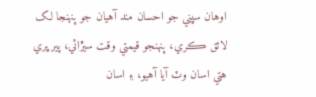اوهان سڀني جو احسان مند آهيان جو پنهنجا لک لائق ڪري، پنهنجو قيمتي وقت سيڙائي، پير ڀري هتي اسان وٽ آيا آهيو، ۽ اسان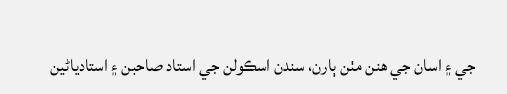جي ۽ اسان جي هنن مٺن ٻارن، سندن اسڪولن جي استاد صاحبن ۽ استادياڻين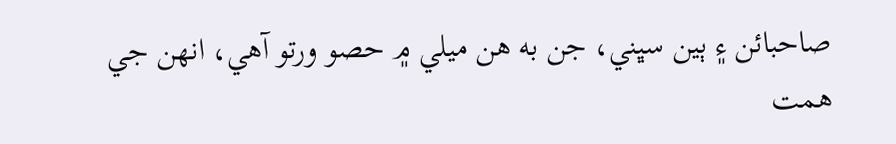صاحبائن ۽ ٻين سڀني، جن به هن ميلي ۾ حصو ورتو آهي، انهن جي همت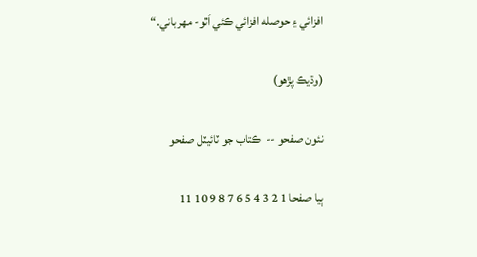افزائي ۽ حوصله افزائي ڪئي اَٿو- مهرباني.“

(وڌيڪ پڙهو)

نئون صفحو --  ڪتاب جو ٽائيٽل صفحو

ٻيا صفحا 1 2 3 4 5 6 7 8 9 10 11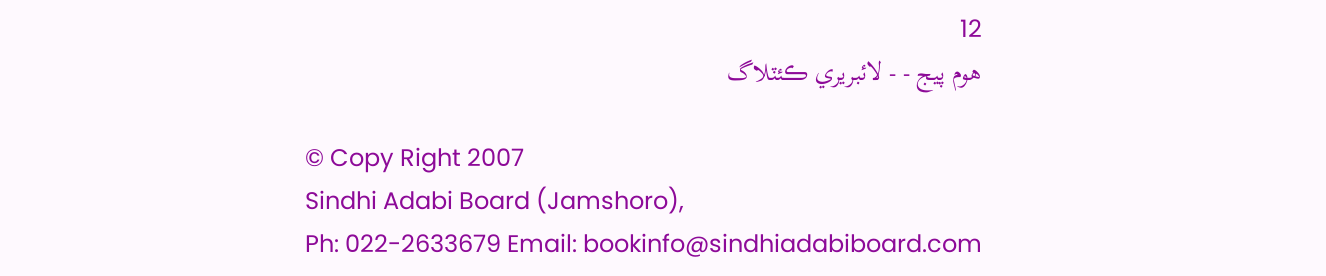12
هوم پيج - - لائبريري ڪئٽلاگ

© Copy Right 2007
Sindhi Adabi Board (Jamshoro),
Ph: 022-2633679 Email: bookinfo@sindhiadabiboard.com